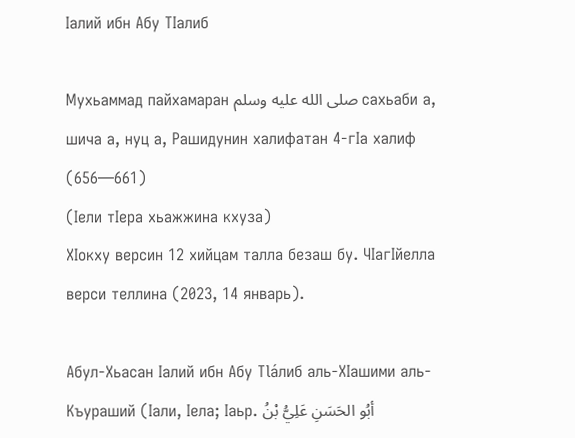Ӏалий ибн Абу ТӀалиб

Мухьаммад пайхамаран صلى الله عليه وسلم сахьаби а, шича а, нуц а, Рашидунин халифатан 4-гӀа халиф (656—661)
(Ӏели тӀера хьажжина кхуза)
ХӀокху версин 12 хийцам талла безаш бу. ЧӀагӀйелла верси теллина (2023, 14 январь).

Абул-Хьасан Ӏалий ибн Абу Тӏа́либ аль-ХӀашими аль-Къураший (Ӏали, Ӏела; Ӏаьр. أبُو الحَسَنِ عَلِيُّ بْنُ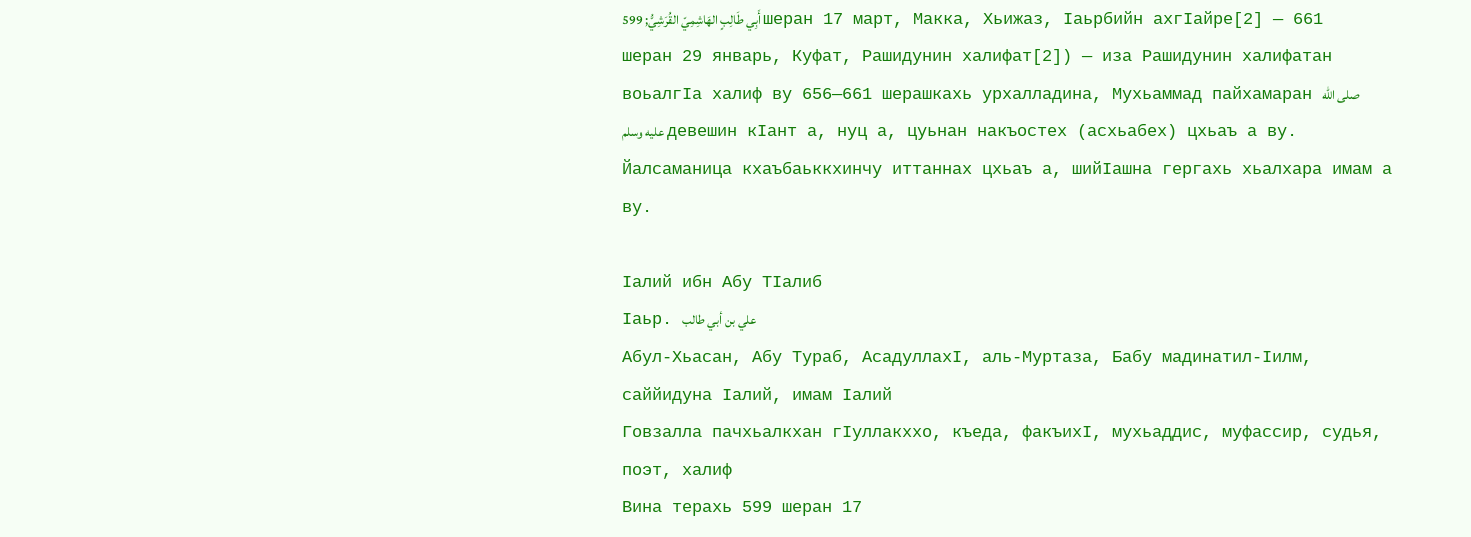أَبِي طَالِبٍ الهَاشِمِيّ القُرَشِيُّ; 599 шеран 17 март, Макка, Хьижаз, Ӏаьрбийн ахгӀайре[2] — 661 шеран 29 январь, Куфат, Рашидунин халифат[2]) — иза Рашидунин халифатан воьалгӀа халиф ву 656—661 шерашкахь урхалладина, Мухьаммад пайхамаран صلى الله عليه وسلم девешин кӀант а, нуц а, цуьнан накъостех (асхьабех) цхьаъ а ву. Йалсаманица кхаъбаьккхинчу иттаннах цхьаъ а, шийӀашна гергахь хьалхара имам а ву.

Ӏалий ибн Абу ТӀалиб
Ӏаьр. علي بن أبي طالب
Абул-Хьасан, Абу Тураб, АсадуллахӀ, аль-Муртаза, Бабу мадинатил-Ӏилм, саййидуна Ӏалий, имам Ӏалий
Говзалла пачхьалкхан гӀуллакххо, къеда, факъихӀ, мухьаддис, муфассир, судья, поэт, халиф
Вина терахь 599 шеран 17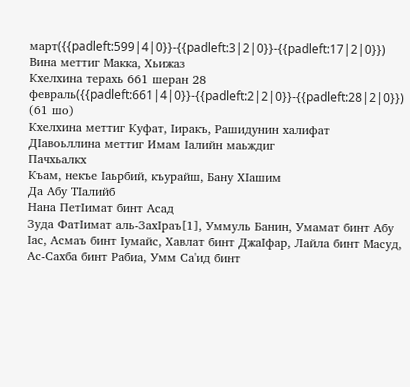март({{padleft:599|4|0}}-{{padleft:3|2|0}}-{{padleft:17|2|0}})
Вина меттиг Макка, Хьижаз
Кхелхина терахь 661 шеран 28 февраль({{padleft:661|4|0}}-{{padleft:2|2|0}}-{{padleft:28|2|0}}) (61 шо)
Кхелхина меттиг Куфат, Ӏиракъ, Рашидунин халифат
ДӀавоьллина меттиг Имам Ӏалийн маьждиг
Пачхьалкх
Къам, некъе Ӏаьрбий, къурайш, Бану ХӀашим
Да Абу ТӀалийб
Нана ПетӀимат бинт Асад
Зуда ФатӀимат аль-ЗахӀраъ[1], Уммуль Банин, Умамат бинт Абу Ӏас, Асмаъ бинт Ӏумайс, Хавлат бинт ДжаӀфар, Лайла бинт Масуд, Ас-Сахба бинт Рабиа, Умм Са'ид бинт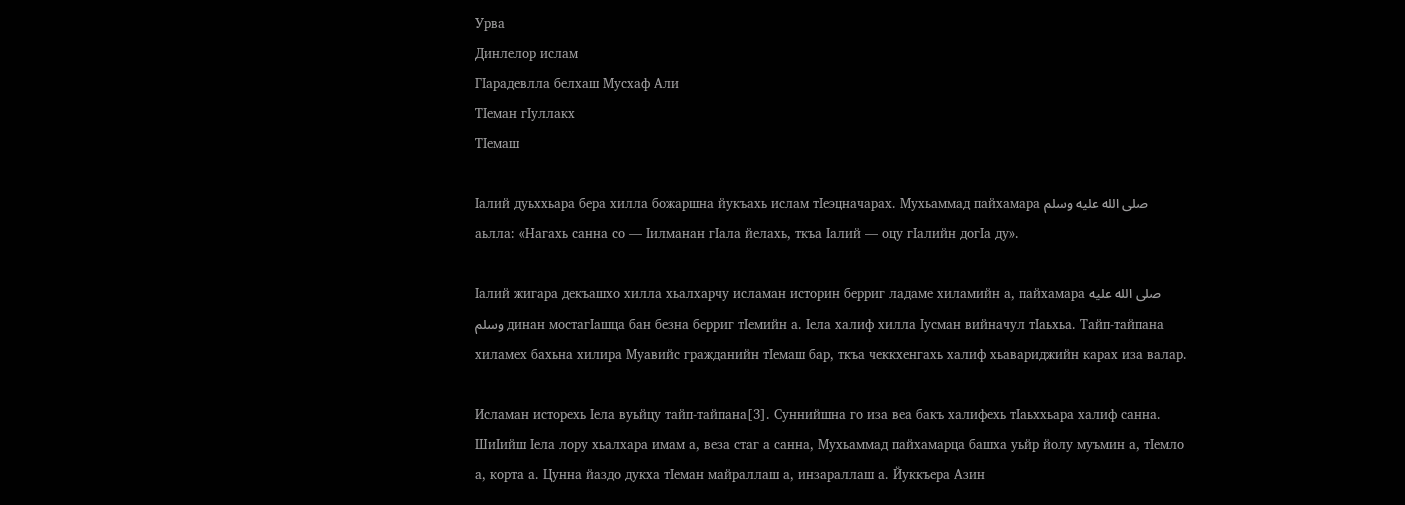Урва
Динлелор ислам
ГӀарадевлла белхаш Мусхаф Али
ТӀеман гӀуллакх
ТӀемаш

Ӏалий дуьххьара бера хилла божаршна йукъахь ислам тӀеэцначарах. Мухьаммад пайхамара صلى الله عليه وسلم аьлла: «Нагахь санна со — Ӏилманан гӀала йелахь, ткъа Ӏалий — оцу гӀалийн догӀа ду».

Ӏалий жигара декъашхо хилла хьалхарчу исламан историн берриг ладаме хиламийн а, пайхамара صلى الله عليه وسلم динан мостагӀашца бан безна берриг тӀемийн а. Ӏела халиф хилла Ӏусман вийначул тӀаьхьа. Тайп-тайпана хиламех бахьна хилира Муавийс гражданийн тӀемаш бар, ткъа чеккхенгахь халиф хьавариджийн карах иза валар.

Исламан исторехь Ӏела вуьйцу тайп-тайпана[3]. Суннийшна го иза веа бакъ халифехь тӀаьххьара халиф санна. ШиӀийш Ӏела лору хьалхара имам а, веза стаг а санна, Мухьаммад пайхамарца башха уьйр йолу муъмин а, тӀемло а, корта а. Цунна йаздо дукха тӀеман майраллаш а, инзараллаш а. Йуккъера Азин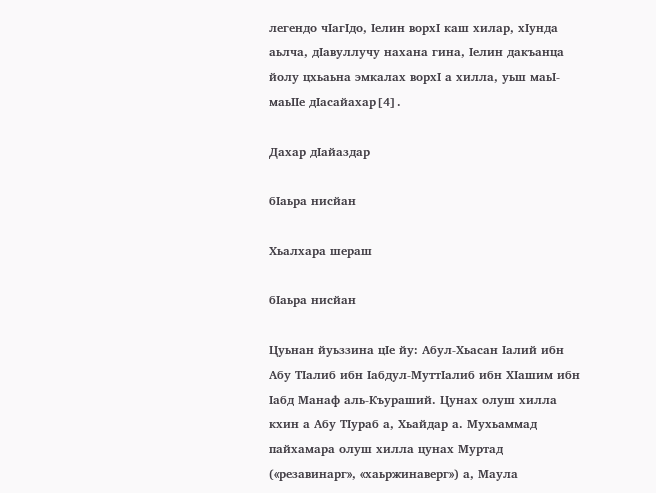легендо чӀагӀдо, Ӏелин ворхӀ каш хилар, хӀунда аьлча, дӀавуллучу нахана гина, Ӏелин дакъанца йолу цхьаьна эмкалах ворхӀ а хилла, уьш маьӀ-маьӀӀе дӀасайахар[4].

Дахар дӀайаздар

бӀаьра нисйан

Хьалхара шераш

бӀаьра нисйан

Цуьнан йуьззина цӀе йу: Абул-Хьасан Ӏалий ибн Абу ТӀалиб ибн Ӏабдул-МуттӀалиб ибн ХӀашим ибн Ӏабд Манаф аль-Къураший. Цунах олуш хилла кхин а Абу ТӀураб а, Хьайдар а. Мухьаммад пайхамара олуш хилла цунах Муртад («резавинарг», «хаьржинаверг») а, Маула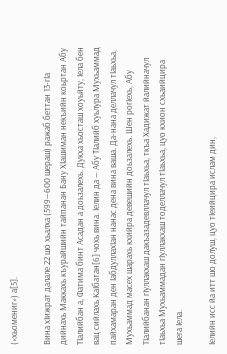(«хьомениг») а[5].

Вина хӀижрат далале 22 шо хьалха (599—600 шераш) ражаб беттан 13-гӀа дийнахь Маккахь къурайшийн тайпанан Бану ХӀашиман некъийн коьртан Абу ТӀалийбан а, Фатима бинт Асадан а доьзалехь. Дукха хьосташ хоуьйту, Ӏела бен вац сийлахь КаӀбатан[6] чохь вина. Ӏелин да — Абу ТӀалийб хуьлура Мухьаммад пайхамаран ден ӀабдуллахӀан нанас дена вина ваша. Да-нана деллачул тӀаьхьа, Мухьаммад масех шарахь кхийра девешийн доьзалехь. Шен рогӀехь, Абу ТӀалийбанан гӀуллакхаш дакъазадевллачул тӀаьхьа, ткъа Хадижат йалийначул тӀаьхьа Мухьаммадан гӀуллакхаш тоделлачул тӀаьхьа, цуо кхион схьаийцира шега Ӏела.

Ӏелийн исс йа итт шо долуш, цуо тӀеийцира ислам дин,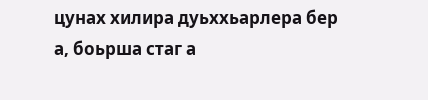цунах хилира дуьххьарлера бер а, боьрша стаг а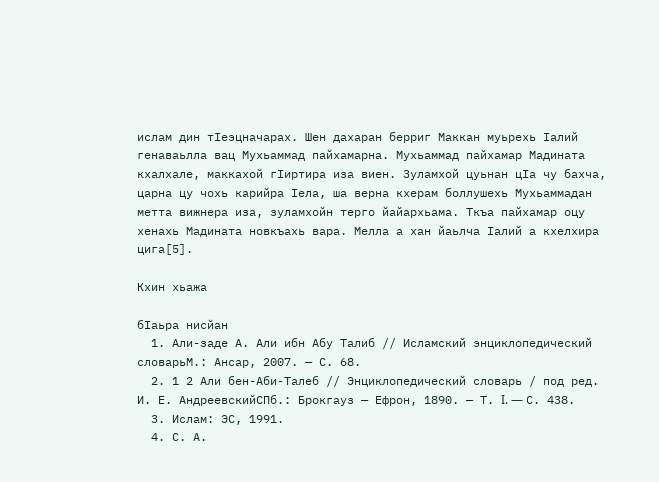ислам дин тӀеэцначарах. Шен дахаран берриг Маккан муьрехь Ӏалий генаваьлла вац Мухьаммад пайхамарна. Мухьаммад пайхамар Мадината кхалхале, маккахой гӀиртира иза виен. Зуламхой цуьнан цӀа чу бахча, царна цу чохь карийра Ӏела, ша верна кхерам боллушехь Мухьаммадан метта вижнера иза, зуламхойн терго йайархьама. Ткъа пайхамар оцу хенахь Мадината новкъахь вара. Мелла а хан йаьлча Ӏалий а кхелхира цига[5].

Кхин хьажа

бӀаьра нисйан
  1. Али-заде А. Али ибн Абу Талиб // Исламский энциклопедический словарьМ.: Ансар, 2007. — С. 68.
  2. 1 2 Али бен-Аби-Талеб // Энциклопедический словарь / под ред. И. Е. АндреевскийСПб.: Брокгауз — Ефрон, 1890. — Т. I. — С. 438.
  3. Ислам: ЭС, 1991.
  4. С. А.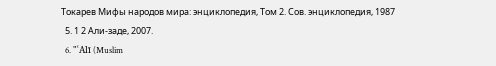Токарев Мифы народов мира: энциклопедия, Том 2. Сов. энциклопедия, 1987
  5. 1 2 Али-заде, 2007.
  6. "ʿAlī (Muslim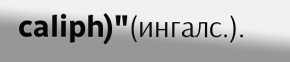caliph)"(ингалс.).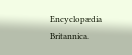Encyclopædia Britannica.